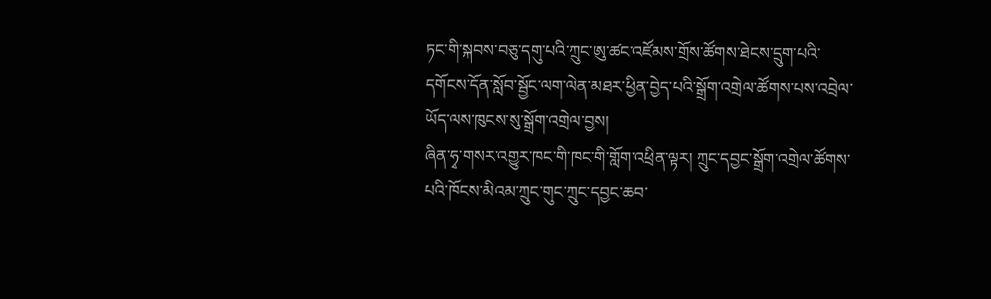ཏང་གི་སྐབས་བཅུ་དགུ་པའི་ཀྲུང་ཨུ་ཚང་འཛོམས་གྲོས་ཚོགས་ཐེངས་དྲུག་པའི་དགོངས་དོན་སློབ་སྦྱོང་ལག་ལེན་མཐར་ཕྱིན་བྱེད་པའི་སྒྲོག་འགྲེལ་ཚོགས་པས་འབྲེལ་ཡོད་ལས་ཁུངས་སུ་སྒྲོག་འགྲེལ་བྱས།
ཞིན་ཧྭ་གསར་འགྱུར་ཁང་གི་ཁང་གི་གློག་འཕྲིན་ལྟར། ཀྲུང་དབྱང་སྒྲོག་འགྲེལ་ཚོགས་པའི་ཁོངས་མིའམ་ཀྲུང་གུང་ཀྲུང་དབྱང་ཆབ་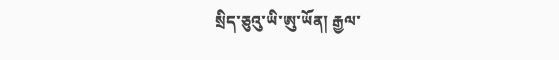སྲིད་ཅུའུ་ཡི་ཨུ་ཡོན། རྒྱལ་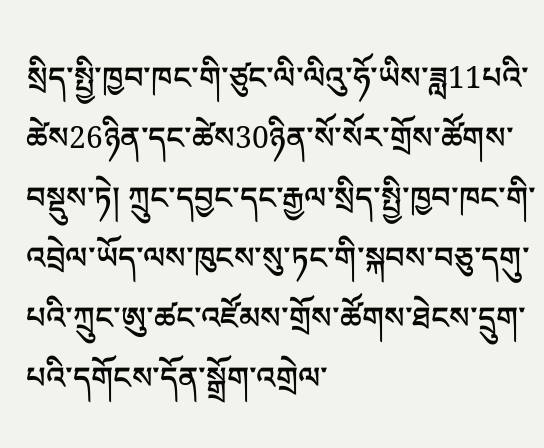སྲིད་སྤྱི་ཁྱབ་ཁང་གི་ཙུང་ལི་ལིའུ་ཧོ་ཡིས་ཟླ11པའི་ཚེས26ཉིན་དང་ཚེས30ཉིན་སོ་སོར་གྲོས་ཚོགས་བསྡུས་ཏེ། ཀྲུང་དབྱང་དང་རྒྱལ་སྲིད་སྤྱི་ཁྱབ་ཁང་གི་འབྲེལ་ཡོད་ལས་ཁུངས་སུ་ཏང་གི་སྐབས་བཅུ་དགུ་པའི་ཀྲུང་ཨུ་ཚང་འཛོམས་གྲོས་ཚོགས་ཐེངས་དྲུག་པའི་དགོངས་དོན་སྒྲོག་འགྲེལ་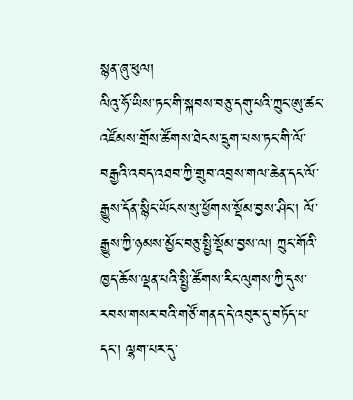སྙན་ཞུ་ཕུལ།
ལིའུ་ཧོ་ཡིས་ཏང་གི་སྐབས་བཅུ་དགུ་པའི་ཀྲུང་ཨུ་ཚང་འཛོམས་གྲོས་ཚོགས་ཐེངས་དྲུག་པས་ཏང་གི་ལོ་བརྒྱའི་འབད་འཐབ་ཀྱི་གྲུབ་འབྲས་གལ་ཆེན་དང་ལོ་རྒྱུས་དོན་སྙིང་ཡོངས་སུ་ཕྱོགས་སྡོམ་བྱས་ཤིང་། ལོ་རྒྱུས་ཀྱི་ཉམས་མྱོང་བཅུ་སྤྱི་སྡོམ་བྱས་ལ། ཀྲུང་གོའི་ཁྱད་ཆོས་ལྡན་པའི་སྤྱི་ཚོགས་རིང་ལུགས་ཀྱི་དུས་རབས་གསར་བའི་གཙོ་གནད་དེ་འབུར་དུ་བཏོད་པ་དང་། ལྷག་པར་དུ་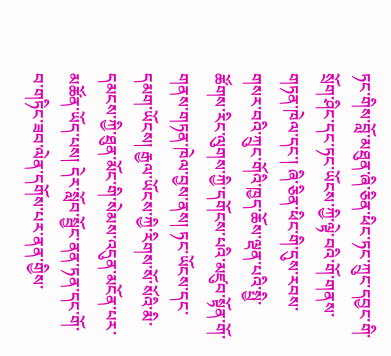ཏང་གིས་བློ་མཐུན་ཞི་ཅིན་ཕིང་ཏང་ཀྲུང་དབྱང་གི་སྲོག་ཤིང་དང་ཏང་ཡོངས་ཀྱི་ལྟེ་བའི་གོ་གནས་གཏན་ཁེལ་དང་། ཞི་ཅིན་ཕིང་གི་དུས་རབས་གསར་བའི་ཀྲུང་གོའི་ཁྱད་ཆོས་ལྡན་པའི་སྤྱི་ཚོགས་རིང་ལུགས་ཀྱི་དགོངས་པའི་མཛུབ་སྟོན་གོ་གནས་གཏན་ཁེལ་བྱས་ནས། ཏང་ཡོངས་དང་དམག་ཡོངས། རྒྱལ་ཡོངས་ཀྱི་རིགས་སོ་སོའི་མི་དམངས་ཀྱི་ཐུན་མོང་གི་སེམས་འདུན་མངོན་པར་མཚོན་ཡོད་པས། དེར་སློབ་སྦྱོང་ནན་ཏན་དང་གོ་བ་གཏིང་ཟབ་ལེན་དགོས་པར་ནན་གྱིས་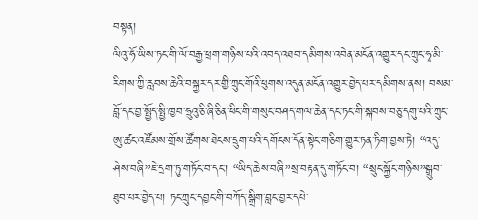བསྟན།
ལིའུ་ཧོ་ཡིས་ཏང་གི་ལོ་བརྒྱ་ཕྲག་གཉིས་པའི་འབད་འཐབ་དམིགས་འབེན་མངོན་འགྱུར་དང་ཀྲུང་ཧྭ་མི་རིགས་ཀྱི་རླབས་ཆེའི་བསྐྱར་དར་གྱི་ཀྲུང་གོའི་ཕུགས་འདུན་མངོན་འགྱུར་བྱེད་པར་དམིགས་ནས། བསམ་བློ་དང་བྱ་སྤྱོད་སྤྱི་ཁྱབ་ཧྲུའུ་ཅི་ཞི་ཅིན་ཕིང་གི་གསུང་བཤད་གལ་ཆེན་དང་ཏང་གི་སྐབས་བཅུ་དགུ་པའི་ཀྲུང་ཨུ་ཚང་འཛོམས་གྲོས་ཚོགས་ཐེངས་དྲུག་པའི་དགོངས་དོན་སྟེང་གཅིག་གྱུར་ཏན་ཏིག་བྱས་ཏེ། “འདུ་ཤེས་བཞི”ཇེ་དྲག་ཏུ་གཏོང་བ་དང་། “ཡིད་ཆེས་བཞི”སྲ་བརྟན་དུ་གཏོང་བ། “སྲུང་སྐྱོང་གཉིས”སྒྲུབ་ཐུབ་པར་བྱེད་པ། ཏང་ཀྲུང་དབྱང་གི་བཀོད་སྒྲིག་བླང་བྱར་དཔེ་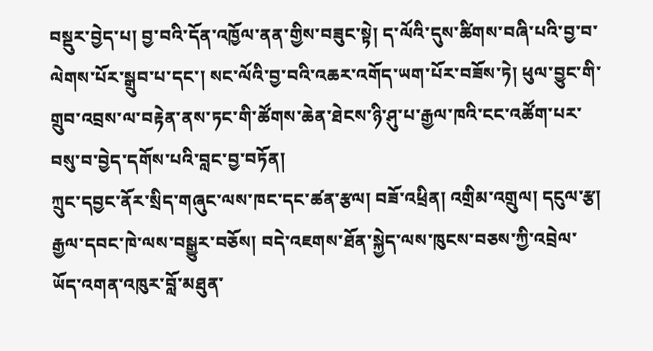བསྡུར་བྱེད་པ། བྱ་བའི་དོན་འཁྱོལ་ནན་གྱིས་བཟུང་སྟེ། ད་ལོའི་དུས་ཚིགས་བཞི་པའི་བྱ་བ་ལེགས་པོར་སྒྲུབ་པ་དང་། སང་ལོའི་བྱ་བའི་འཆར་འགོད་ཡག་པོར་བཟོས་ཏེ། ཕུལ་བྱུང་གི་གྲུབ་འབྲས་ལ་བརྟེན་ནས་ཏང་གི་ཚོགས་ཆེན་ཐེངས་ཉི་ཤུ་པ་རྒྱལ་ཁའི་ངང་འཚོག་པར་བསུ་བ་བྱེད་དགོས་པའི་བླང་བྱ་བཏོན།
ཀྲུང་དབྱང་ནོར་སྲིད་གཞུང་ལས་ཁང་དང་ཚན་རྩལ། བཟོ་འཕྲིན། འགྲིམ་འགྲུལ། དངུལ་རྩ། རྒྱལ་དབང་ཁེ་ལས་བསྒྱུར་བཅོས། བདེ་འཇགས་ཐོན་སྐྱེད་ལས་ཁུངས་བཅས་ཀྱི་འབྲེལ་ཡོད་འགན་འཁུར་བློ་མཐུན་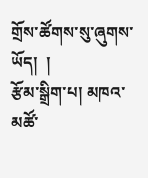གྲོས་ཚོགས་སུ་ཞུགས་ཡོད།  །
རྩོམ་སྒྲིག་པ། མཁའ་མཚོ་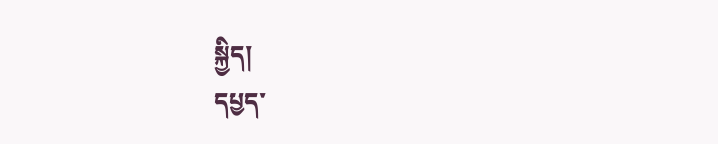སྐྱིད།
དཔྱད་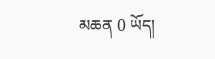མཆན 0 ཡོད།